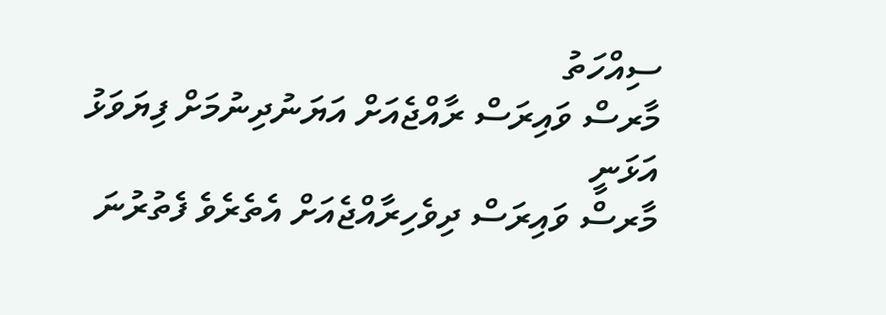ސިއްހަތު
މާރސް ވައިރަސް ރާއްޖެއަށް އަޔަނުދިނުމަށް ފިޔަވަޅު އަޅަނީ
މާރސް ވައިރަސް ދިވެހިރާއްޖެއަށް އެތެރެވެ ފެތުރުނަ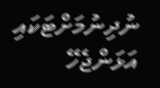ނުދިނުމަށްޓަކައި
އަޅަންޖެހޭ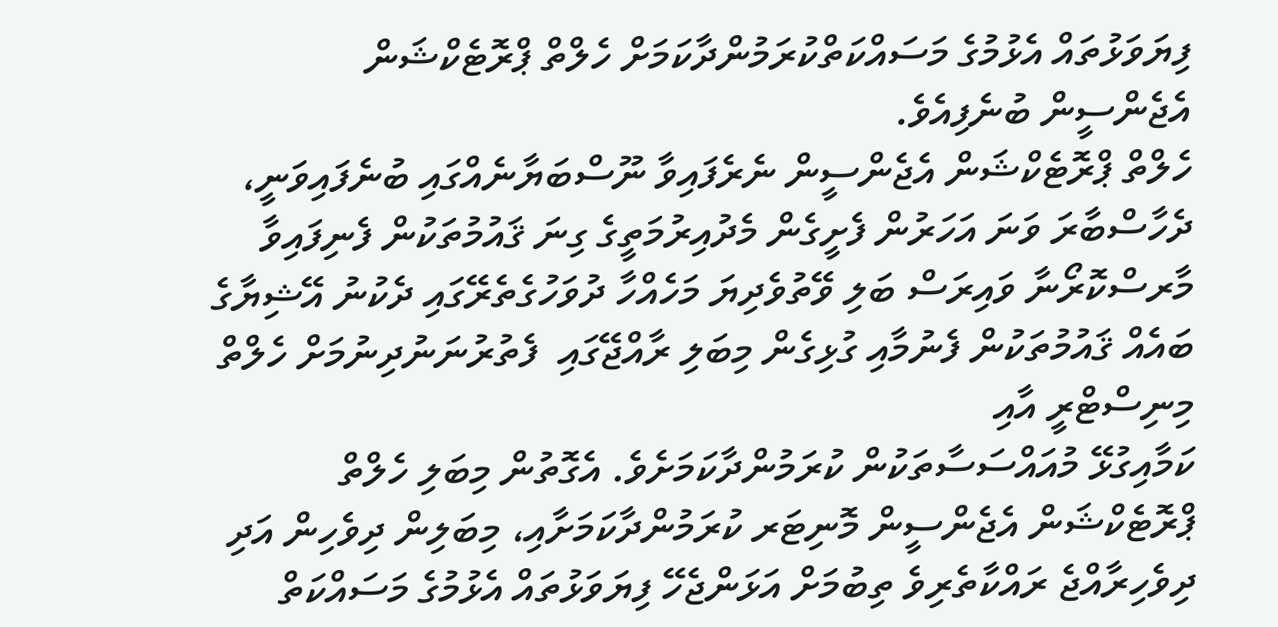ފިޔަވަޅުތައް އެޅުމުގެ މަސައްކަތްކުރަމުންދާކަމަށް ހެލްތް ޕްރޮޓެކްޝަން
އެޖެންސީން ބުނެފިއެވެ.
ހެލްތް ޕްރޮޓެކްޝަން އެޖެންސީން ނެރެފައިވާ ނޫސްބަޔާނެއްގައި ބުނެފައިވަނީ،
ދެހާސްބާރަ ވަނަ އަހަރުން ފެށީގެން މެދުއިރުމަތީގެ ގިނަ ޤައުމުތަކުން ފެނިފައިވާ
މާރސްކޮރޯނާ ވައިރަސް ބަލި ވޭތުވެދިޔަ މަހެއްހާ ދުވަހުގެތެރޭގައި ދެކުނު އޭޝިޔާގެ
ބައެއް ޤައުމުތަކުން ފެނުމާއި ގުޅިގެން މިބަލި ރާއްޖޭގައި  ފެތުރުނަނުދިނުމަށް ހެލްތް މިނިސްޓްރީ އާއި
ކަމާއިގުޅޭ މުއައްސަސާތަކުން ކުރަމުންދާކަމަށެވެ. އެގޮތުން މިބަލި ހެލްތް
ޕްރޮޓެކްޝަން އެޖެންސީން މޮނިޓަރ ކުރަމުންދާކަމަށާއި، މިބަލިން ދިވެހިން އަދި
ދިވެހިރާއްޖެ ރައްކާތެރިވެ ތިބުމަށް އަޅަންޖެހޭ ފިޔަވަޅުތައް އެޅުމުގެ މަސައްކަތް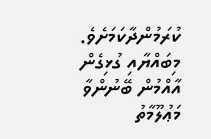ކުރަމުންދާކަމަށެވެ. މިބައްޔާއި ގުޅިގެން އާއްމުން ބޭނުންވާ މަޢުލޫމާތު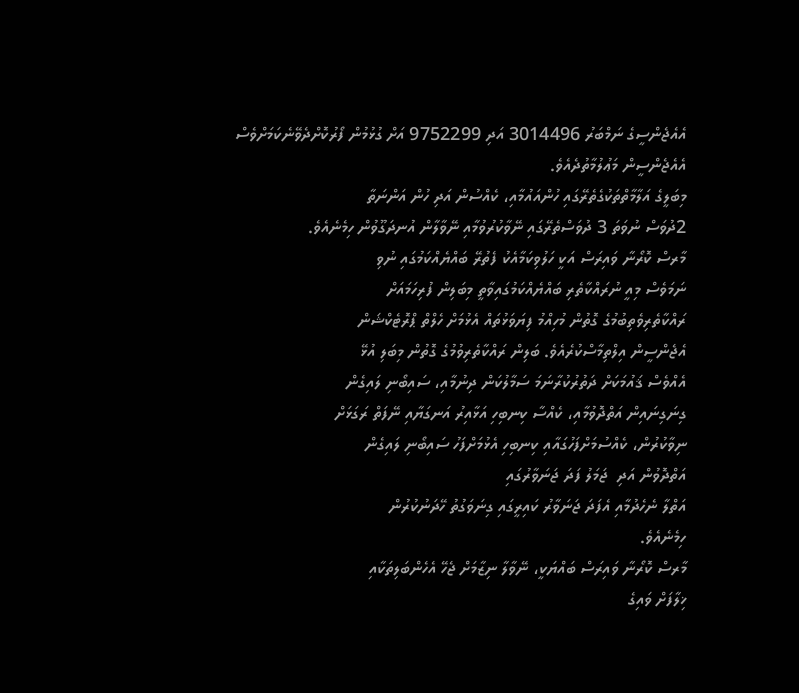އެއެޖެންސީގެ ނަމްބަރު 3014496 އަދި 9752299 އަށް ގުޅުމުން ފޯރުކޮށްދެވޭނެކަމަށްވެސް
އެއެޖެންސީން މަޢުލުމާތުދެއެވެ.
މިބަލީގެ އަލާމާތްތަކުގެތެރޭގައި ހުންއައުމާއި، ކެއްސުން އަދި ހުން އަންނަތާ
2ދުވަސް ނުވަތަ 3 ދުވަސްތެރޭގައި ނޭވާކުރުވުމާއި ނޭވާލާން އުނދަގޫވުން ހިމެނެއެވެ.
މާރސް ކޮރޯނާ ވައިރަސް އަކީ ހަލުވިކަމާއެކު ފެތުރޭ ބައްޔެއްކަމުގައި ނުވި
ނަމަވެސް މިއީ ނުރައްކާތެރި ބައްޔެއްކަމުގައިވާތީ މިބަލިން ފުރިހަމައަށް
ރައްކާތެރިވެތިބުމުގެ ގޮތުން މުހިއްމު ފިޔަވަޅުތައް އެޅުމަށް ހެލްތް ޕްރޮޓެކްޝަން
އެޖެންސީން އިލްތިމާސްކުރެއެވެ. ބަލިން ރައްކާތެރިވުމުގެ ގޮތުން މިބަލި އުޅޭ
އެއްވެސް ޤައުމަކަށް ދަތުރުކުރާނަމަ ސަމާލުކަން ދިނުމާއި، ސައިބޯނި ލައިގެން
ގިނަގިނައިން އަތްދޮވުމާއި، ކެއްސާ ކިނބިހި އަޅާއިރު އަނގަޔާއި ނޭފަތް ރަގަޅަށް
ނިވާކުރުން، ކެއްސުމަށްފަހުގައާއި ކިނބިހި އެޅުމަށްފަހު ސައިބޯނި ލައިގެން
އަތްދޮވުން އަދި  ޖަމަލު ފަދަ ޖަނަވާރުގައި
އަތްލާ ނެހެދުމާއި އެފަދަ ޖަނަވާރު ކައިރީގައި ގިނަވަގުތު ހޭދަނުކުރުން
ހިމެނެއެވެ.
މާރސް ކޮރޯނާ ވައިރަސް ބައްޔަކީ، ނޭވާލާ ނިޒާމަށް ޖެހޭ އެހެންބަލިތަކާއި
ޚިލާފަށް ވައިގެ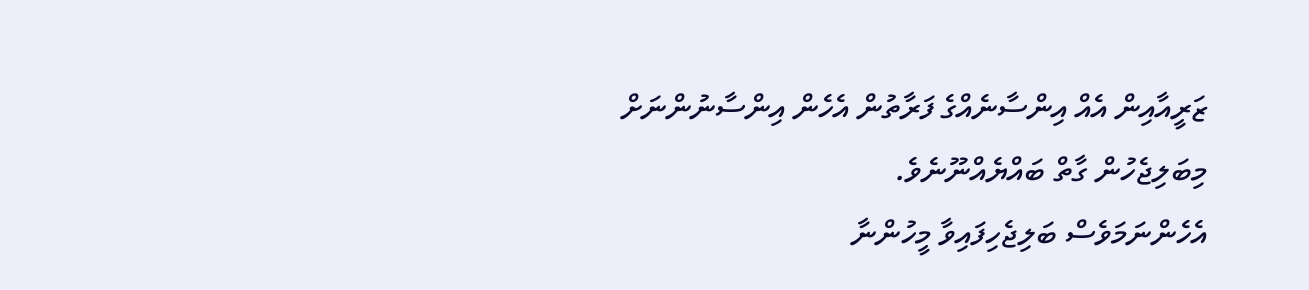ޒަރީއާއިން އެއް އިންސާނެއްގެ ފަރާތުން އެހެން އިންސާނުންނަށް
މިބަލިޖެހުން ގާތް ބައްޔެއްނޫނެވެ.
އެހެންނަމަވެސް ބަލިޖެހިފައިވާ މީހުންނާ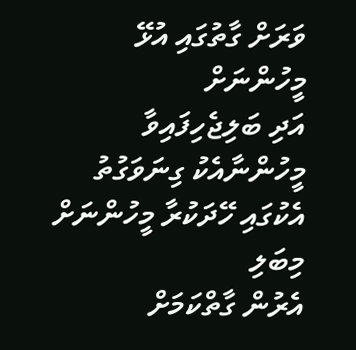ވަރަށް ގާތުގައި އުޅޭ މީހުންނަށް
އަދި ބަލިޖެހިފައިވާ މީހުންނާއެކު ގިނަވަގުތު އެކުގައި ހޭދަކުރާ މީހުންނަށް މިބަލި
އެރުން ގާތްކަމަށް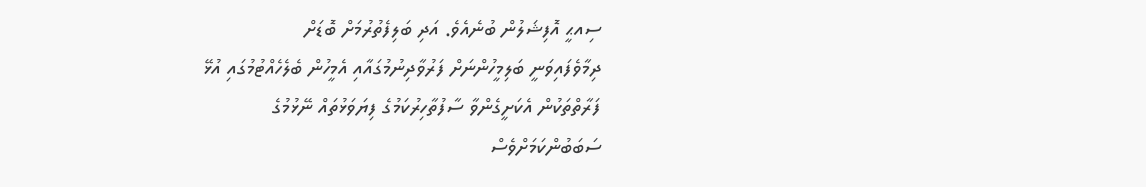ސިއޙީ އޮފިޝަލުން ބުނެއެވެ. އަދި ބަލިފެތުރުމަށް ބޮޑަށް
ދިމާވެފައިވަނީ ބަލިމީހުންނަށް ފަރުވާދިނުމުގައާއި އެމީހުން ބެލެހެއްޓުމުގައި އުޅޭ
ފަރާތްތަކުން އެކަށީގެންވާ ސާފުތާހިރުކަމުގެ ފިޔަވަޅުތައް ނޭޅުމުގެ
ސަބަބުންކަމަށްވެސް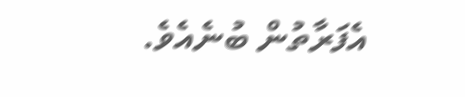އެފަރާތުން ބުނެއެވެ.